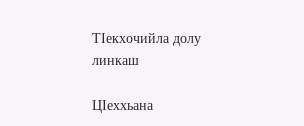ТIекхочийла долу линкаш

ЦIеххьана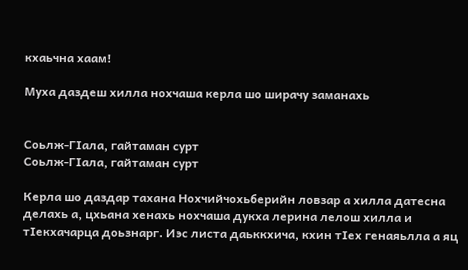кхаьчна хаам!

Муха даздеш хилла нохчаша керла шо ширачу заманахь


Соьлж-ГIала, гайтаман сурт
Соьлж-ГIала, гайтаман сурт

Керла шо даздар тахана Нохчийчохьберийн ловзар а хилла датесна делахь а, цхьана хенахь нохчаша дукха лерина лелош хилла и тIекхачарца доьзнарг. Иэс листа даьккхича, кхин тIех генаяьлла а яц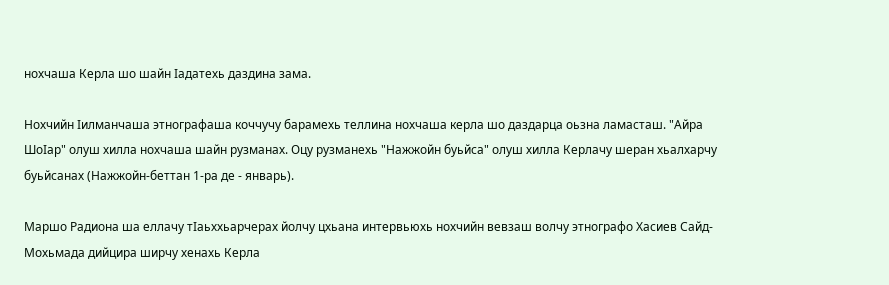нохчаша Керла шо шайн Iадатехь даздина зама.

Нохчийн Iилманчаша этнографаша коччучу барамехь теллина нохчаша керла шо даздарца оьзна ламасташ. "Айра ШоIар" олуш хилла нохчаша шайн рузманах. Оцу рузманехь "Нажжойн буьйса" олуш хилла Керлачу шеран хьалхарчу буьйсанах (Нажжойн-беттан 1-ра де - январь).

Маршо Радиона ша еллачу тIаьххьарчерах йолчу цхьана интервьюхь нохчийн вевзаш волчу этнографо Хасиев Сайд-Мохьмада дийцира ширчу хенахь Керла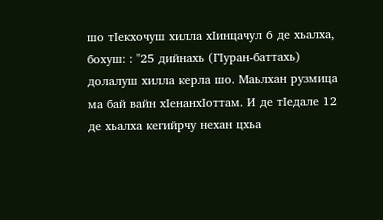шо тIекхочуш хилла хIинцачул 6 де хьалха, бохуш: : "25 дийнахь (ГIуран-баттахь) долалуш хилла керла шо. Маьлхан рузмица ма бай вайн хIенанхIоттам. И де тIедале 12 де хьалха кегийрчу нехан цхьа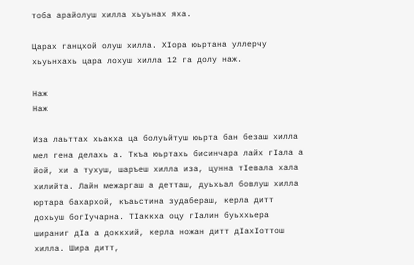тоба арайолуш хилла хьуьнах яха.

Царах ганцхой олуш хилла. ХIора юьртана уллерчу хьуьнхахь цара лохуш хилла 12 га долу наж.

Наж
Наж

Иза лаьттах хьакха ца болуьйтуш юьрта бан безаш хилла мел гена делахь а. Ткъа юьртахь бисинчара лайх гIала а йой, хи а тухуш, шаръеш хилла иза, цунна тIевала хала хилийта. Лайн межаргаш а детташ, дуьхьал бовлуш хилла юртара бахархой, къаьстина зудабераш, керла дитт дохьуш богIучарна. ТIаккха оцу гIалин буьххьера шираниг дIа а доккхий, керла ножан дитт дIахIоттош хилла. Шира дитт,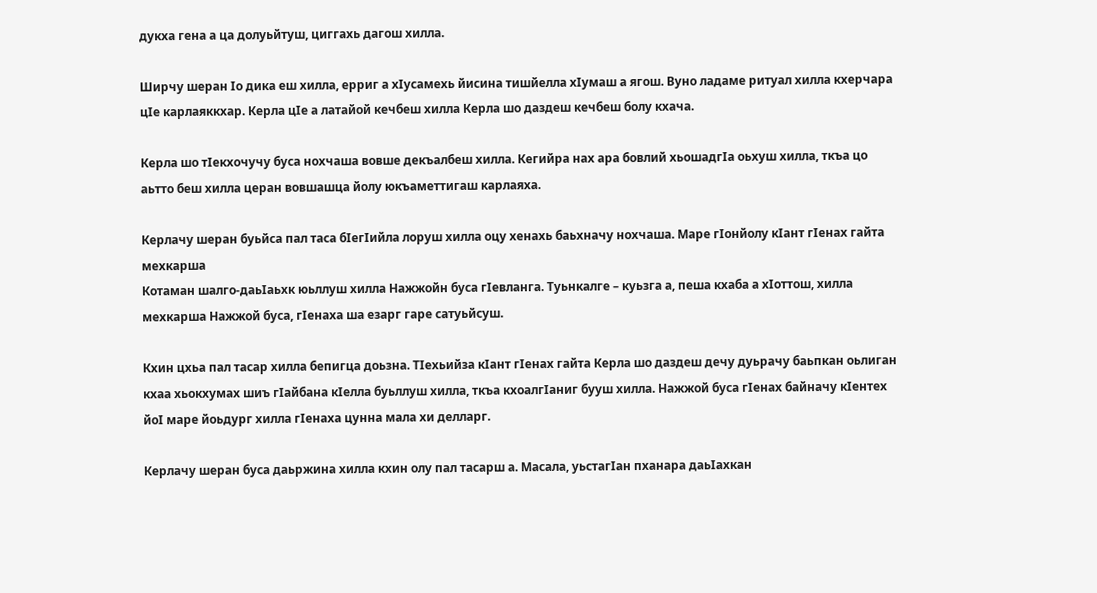дукха гена а ца долуьйтуш, циггахь дагош хилла.

Ширчу шеран Iо дика еш хилла, ерриг а хIусамехь йисина тишйелла хIумаш а ягош. Вуно ладаме ритуал хилла кхерчара цIе карлаяккхар. Керла цIе а латайой кечбеш хилла Керла шо даздеш кечбеш болу кхача.

Керла шо тIекхочучу буса нохчаша вовше декъалбеш хилла. Кегийра нах ара бовлий хьошадгIа оьхуш хилла, ткъа цо аьтто беш хилла церан вовшашца йолу юкъаметтигаш карлаяха.

Керлачу шеран буьйса пал таса бIегIийла лоруш хилла оцу хенахь баьхначу нохчаша. Маре гIонйолу кIант гIенах гайта мехкарша
Котаман шалго-даьIаьхк юьллуш хилла Нажжойн буса гIевланга. Туьнкалге – куьзга а, пеша кхаба а хIоттош, хилла мехкарша Нажжой буса, гIенаха ша езарг гаре сатуьйсуш.

Кхин цхьа пал тасар хилла бепигца доьзна. ТIехьийза кIант гIенах гайта Керла шо даздеш дечу дуьрачу баьпкан оьлиган кхаа хьокхумах шиъ гIайбана кIелла буьллуш хилла, ткъа кхоалгIаниг бууш хилла. Нажжой буса гIенах байначу кIентех йоI маре йоьдург хилла гIенаха цунна мала хи делларг.

Керлачу шеран буса даьржина хилла кхин олу пал тасарш а. Масала, уьстагIан пханара даьIахкан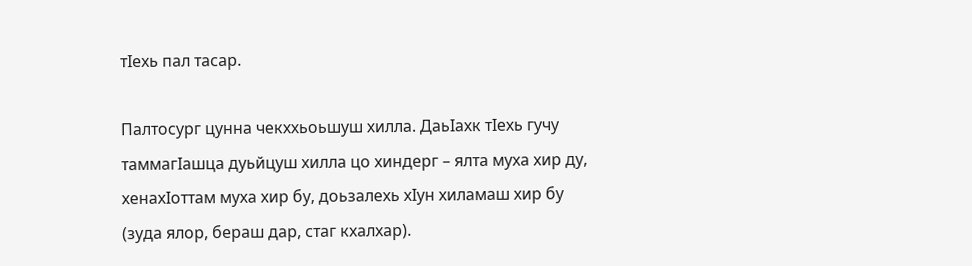тIехь пал тасар.

Палтосург цунна чекххьоьшуш хилла. ДаьIахк тIехь гучу таммагIашца дуьйцуш хилла цо хиндерг – ялта муха хир ду, хенахIоттам муха хир бу, доьзалехь хIун хиламаш хир бу (зуда ялор, бераш дар, стаг кхалхар).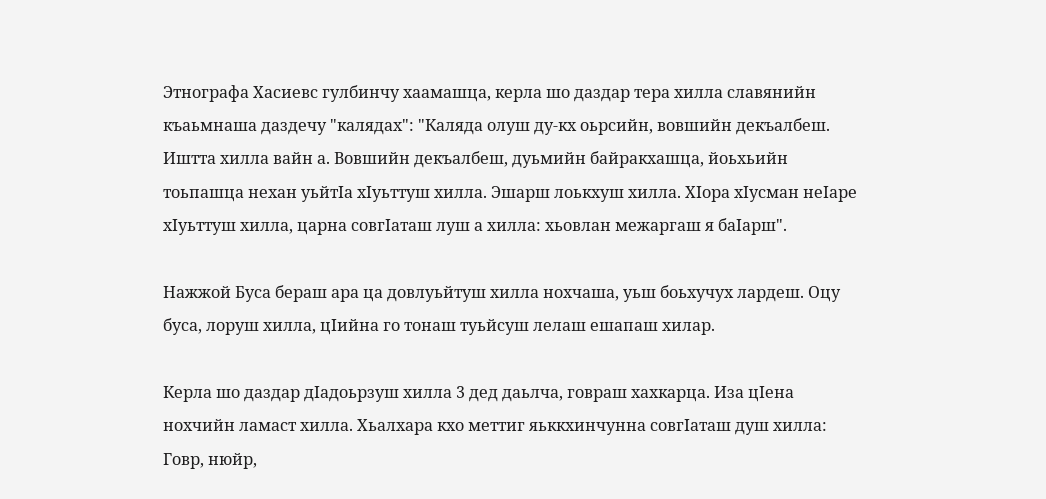Этнографа Хасиевс гулбинчу хаамашца, керла шо даздар тера хилла славянийн къаьмнаша даздечу "калядах": "Каляда олуш ду-кх оьрсийн, вовшийн декъалбеш. Иштта хилла вайн а. Вовшийн декъалбеш, дуьмийн байракхашца, йоьхьийн тоьпашца нехан уьйтIа хIуьттуш хилла. Эшарш лоькхуш хилла. ХIора хIусман неIаре хIуьттуш хилла, царна совгIаташ луш а хилла: хьовлан межаргаш я баIарш".

Нажжой Буса бераш ара ца довлуьйтуш хилла нохчаша, уьш боьхучух лардеш. Оцу буса, лоруш хилла, цIийна го тонаш туьйсуш лелаш ешапаш хилар.

Керла шо даздар дIадоьрзуш хилла 3 дед даьлча, говраш хахкарца. Иза цIена нохчийн ламаст хилла. Хьалхара кхо меттиг яьккхинчунна совгIаташ душ хилла: Говр, нюйр,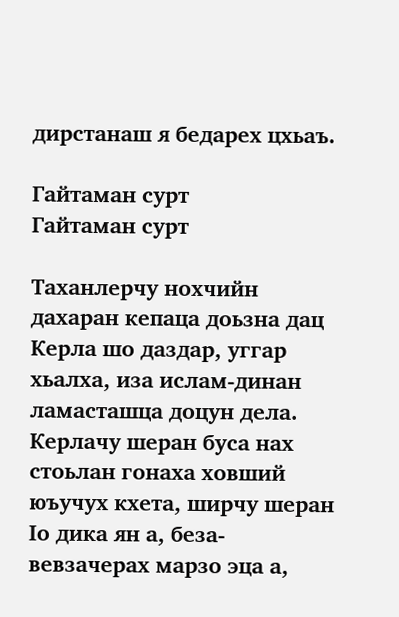дирстанаш я бедарех цхьаъ.

Гайтаман сурт
Гайтаман сурт

Таханлерчу нохчийн дахаран кепаца доьзна дац Керла шо даздар, уггар хьалха, иза ислам-динан ламасташца доцун дела. Керлачу шеран буса нах стоьлан гонаха ховший юъучух кхета, ширчу шеран Iо дика ян а, беза-вевзачерах марзо эца а,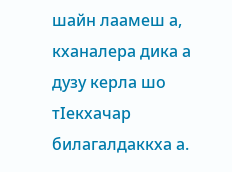шайн лаамеш а, кханалера дика а дузу керла шо тIекхачар билагалдаккха а.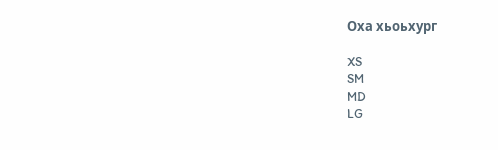Оха хьоьхург

XS
SM
MD
LG